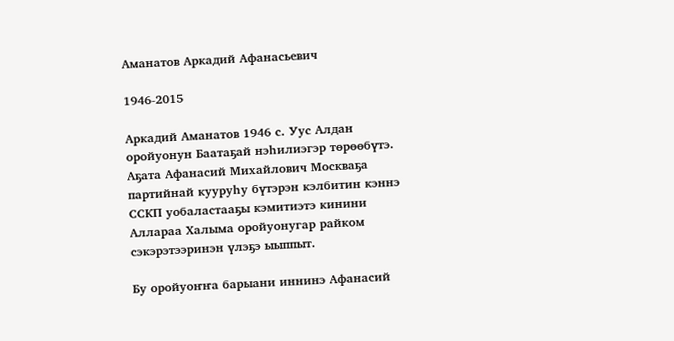Аманатов Аркадий Афанасьевич

1946-2015

Аркадий Аманатов 1946 с. Уус Алдан оройуонун Баатаҕай нэһилиэгэр төрөөбүтэ. Аҕата Афанасий Михайлович Москваҕа партийнай кууруһу бүтэрэн кэлбитин кэннэ ССКП уобаластааҕы кэмитиэтэ кинини Аллараа Халыма оройуонугар райком сэкэрэтээринэн үлэҕэ ыыппыт.

Бу оройуоҥҥа барыани иннинэ Афанасий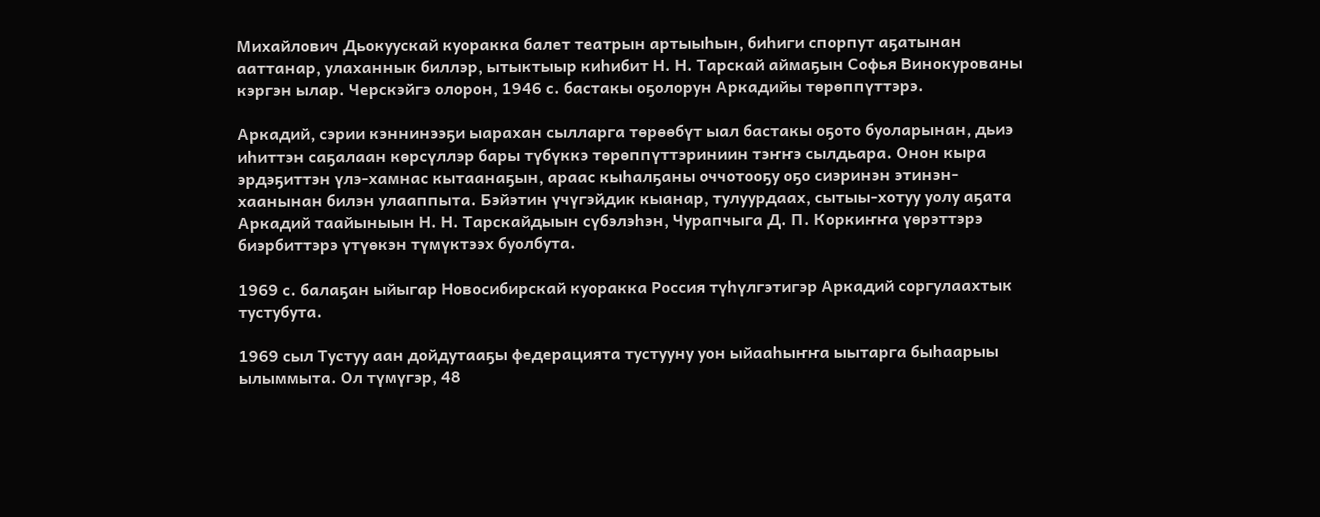Михайлович Дьокуускай куоракка балет театрын артыыһын, биһиги спорпут аҕатынан ааттанар, улаханнык биллэр, ытыктыыр киһибит Н. Н. Тарскай аймаҕын Софья Винокурованы кэргэн ылар. Черскэйгэ олорон, 1946 с. бастакы оҕолорун Аркадийы төрөппүттэрэ.

Аркадий, сэрии кэннинээҕи ыарахан сылларга төрөөбүт ыал бастакы оҕото буоларынан, дьиэ иһиттэн саҕалаан көрсүллэр бары түбүккэ төрөппүттэриниин тэҥҥэ сылдьара. Онон кыра эрдэҕиттэн үлэ-хамнас кытаанаҕын, араас кыһалҕаны оччотооҕу оҕо сиэринэн этинэн-хаанынан билэн улааппыта. Бэйэтин үчүгэйдик кыанар, тулуурдаах, сытыы-хотуу уолу аҕата Аркадий таайыныын Н. Н. Тарскайдыын сүбэлэһэн, Чурапчыга Д. П. Коркиҥҥа үөрэттэрэ биэрбиттэрэ үтүөкэн түмүктээх буолбута.

1969 с. балаҕан ыйыгар Новосибирскай куоракка Россия түһүлгэтигэр Аркадий соргулаахтык тустубута.

1969 сыл Тустуу аан дойдутааҕы федерацията тустууну уон ыйааһыҥҥа ыытарга быһаарыы ылыммыта. Ол түмүгэр, 48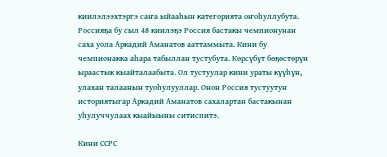киилэлээхтэргэ саҥа ыйааһын категорията оҥоһуллубута. Россияҕа бу сыл 48 киилэҕэ Россия бастакы чемпионунан саха уола Аркадий Аманатов ааттаммыта. Кини бу чемпионакка аһара табыллан тустубута. Көрсүбүт бөҕөстөрүн ыраастык кыайталаабыта. Ол тустуулар кини ураты күүһүн, улахан талаанын туоһулууллар. Онон Россия тустуутун историятыгар Аркадий Аманатов сахалартан бастакынан уһулуччулаах кыайыыны ситиспитэ.

Кини ССРС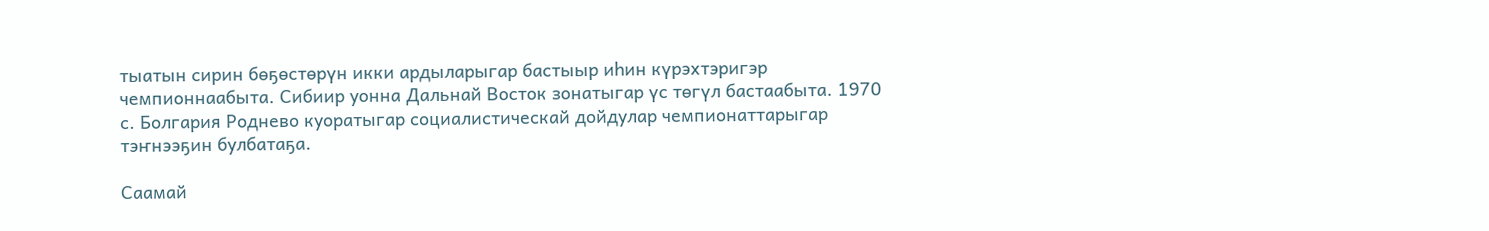тыатын сирин бөҕөстөрүн икки ардыларыгар бастыыр иһин күрэхтэригэр чемпионнаабыта. Сибиир уонна Дальнай Восток зонатыгар үс төгүл бастаабыта. 1970 с. Болгария Роднево куоратыгар социалистическай дойдулар чемпионаттарыгар тэҥнээҕин булбатаҕа.

Саамай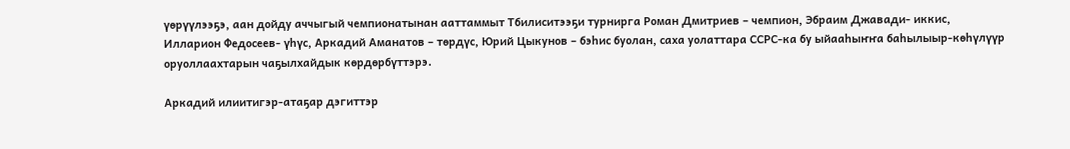үөрүүлээҕэ, аан дойду аччыгый чемпионатынан ааттаммыт Тбилиситээҕи турнирга Роман Дмитриев – чемпион, Эбраим Джавади- иккис, Илларион Федосеев- үһүс, Аркадий Аманатов – төрдүс, Юрий Цыкунов – бэһис буолан, саха уолаттара ССРС-ка бу ыйааһыҥҥа баһылыыр-көһүлүүр оруоллаахтарын чаҕылхайдык көрдөрбүттэрэ.

Аркадий илиитигэр-атаҕар дэгиттэр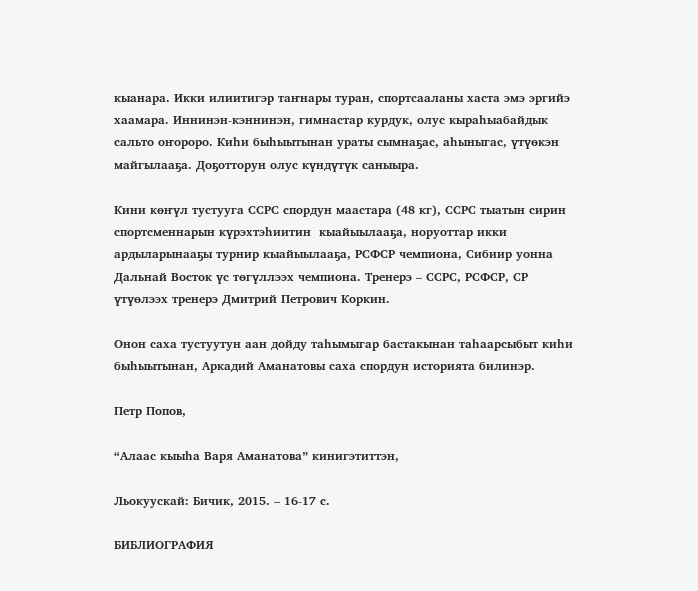кыанара. Икки илиитигэр таҥнары туран, спортсааланы хаста эмэ эргийэ хаамара. Иннинэн-кэннинэн, гимнастар курдук, олус кыраһыабайдык сальто оҥороро. Киһи быһыытынан ураты сымнаҕас, аһыныгас, үтүөкэн майгылааҕа. Доҕотторун олус күндүтүк саныыра.

Кини көҥүл тустууга ССРС спордун маастара (48 кг), ССРС тыатын сирин спортсменнарын күрэхтэһиитин  кыайыылааҕа, норуоттар икки ардыларынааҕы турнир кыайыылааҕа, РСФСР чемпиона, Сибиир уонна Дальнай Восток үс төгүллээх чемпиона. Тренерэ – ССРС, РСФСР, СР үтүөлээх тренерэ Дмитрий Петрович Коркин.

Онон саха тустуутун аан дойду таһымыгар бастакынан таһаарсыбыт киһи быһыытынан, Аркадий Аманатовы саха спордун историята билинэр.

Петр Попов,

“Алаас кыыһа Варя Аманатова” кинигэтиттэн,

Льокуускай: Бичик, 2015. – 16-17 с.

БИБЛИОГРАФИЯ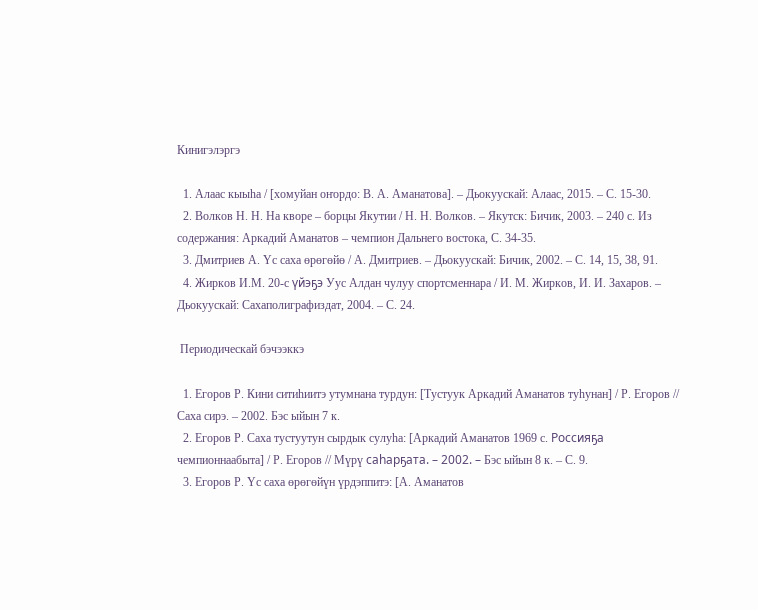Кинигэлэргэ

  1. Алаас кыыһа / [хомуйан оҥордо: В. А. Аманатова]. – Дьокуускай: Алаас, 2015. – С. 15-30.
  2. Волков Н. Н. На кворе – борцы Якутии / Н. Н. Волков. – Якутск: Бичик, 2003. – 240 с. Из содержания: Аркадий Аманатов – чемпион Дальнего востока, С. 34-35.
  3. Дмитриев А. Үс саха өрөгөйө / А. Дмитриев. – Дьокуускай: Бичик, 2002. – С. 14, 15, 38, 91.
  4. Жирков И.М. 20-с үйэҕэ Уус Алдан чулуу спортсменнара / И. М. Жирков, И. И. Захаров. – Дьокуускай: Сахаполиграфиздат, 2004. – С. 24.

 Периодическай бэчээккэ

  1. Егоров Р. Кини ситиһиитэ утумнана турдун: [Тустуук Аркадий Аманатов туһунан] / Р. Егоров // Саха сирэ. – 2002. Бэс ыйын 7 к.
  2. Егоров Р. Саха тустуутун сырдык сулуһа: [Аркадий Аманатов 1969 с. Россияҕа чемпионнаабыта] / Р. Егоров // Мүрү саһарҕата. – 2002. – Бэс ыйын 8 к. – С. 9.
  3. Егоров Р. Үс саха өрөгөйүн үрдэппитэ: [А. Аманатов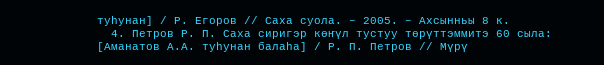туһунан] / Р. Егоров // Саха суола. – 2005. – Ахсынньы 8 к.
  4. Петров Р. П. Саха сиригэр көҥүл тустуу төрүттэммитэ 60 сыла: [Аманатов А.А. туһунан балаһа] / Р. П. Петров // Мүрү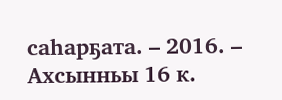саһарҕата. – 2016. – Ахсынньы 16 к.